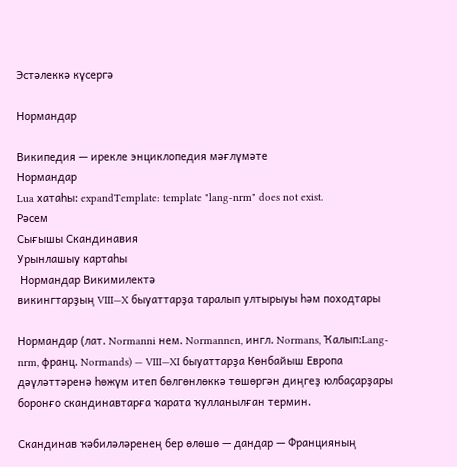Эстәлеккә күсергә

Нормандар

Википедия — ирекле энциклопедия мәғлүмәте
Нормандар
Lua хатаһы: expandTemplate: template "lang-nrm" does not exist.
Рәсем
Сығышы Скандинавия
Урынлашыу картаһы
 Нормандар Викимилектә
викингтарҙың VIII—X быуаттарҙа таралып ултырыуы һәм походтары

Нормандар (лат. Normanni нем. Normannen, ингл. Normans, Ҡалып:Lang-nrm, франц. Normands) — VIII—XI быуаттарҙа Көнбайыш Европа дәүләттәренә һөжүм итеп бөлгөнлөккә төшөргән диңгеҙ юлбаҫарҙары боронғо скандинавтарға ҡарата ҡулланылған термин.

Скандинав ҡәбиләләренең бер өлөшө — дандар — Францияның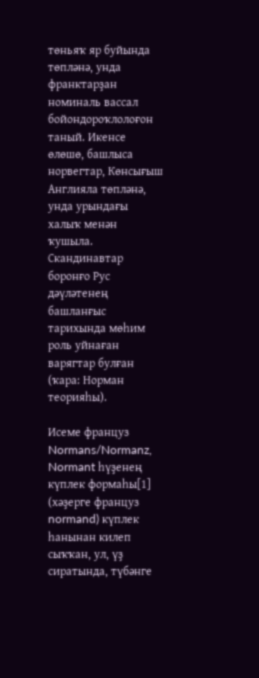төньяҡ яр буйында төпләнә, унда франктарҙан номиналь вассал бойондороҡлолоғон таный. Икенсе өлөшө, башлыса норвегтар, Көнсығыш Англияла төпләнә, унда урындағы халыҡ менән ҡушыла. Скандинавтар боронғо Рус дәүләтенең башланғыс тарихында мөһим роль уйнаған варягтар булған (ҡара: Норман теорияһы).

Исеме француз Normans/Normanz, Normant һүҙенең күплек формаһы[1] (хәҙерге француз normand) күплек һанынан килеп сыҡҡан, ул, үҙ сиратында, түбәнге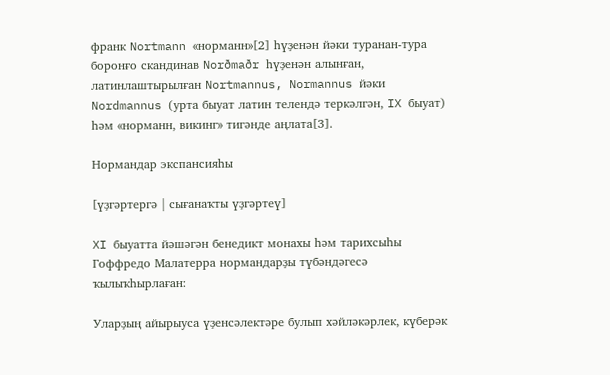франк Nortmann «норманн»[2] һүҙенән йәки туранан-тура боронғо скандинав Norðmaðr һүҙенән алынған, латинлаштырылған Nortmannus, Normannus йәки Nordmannus (урта быуат латин телендә теркәлгән, IX быуат) һәм «норманн, викинг» тигәнде аңлата[3].

Нормандар экспансияһы

[үҙгәртергә | сығанаҡты үҙгәртеү]

XI быуатта йәшәгән бенедикт монахы һәм тарихсыһы Гоффредо Малатерра нормандарҙы түбәндәгесә ҡылыҡһырлаған:

Уларҙың айырыуса үҙенсәлектәре булып хәйләкәрлек, күберәк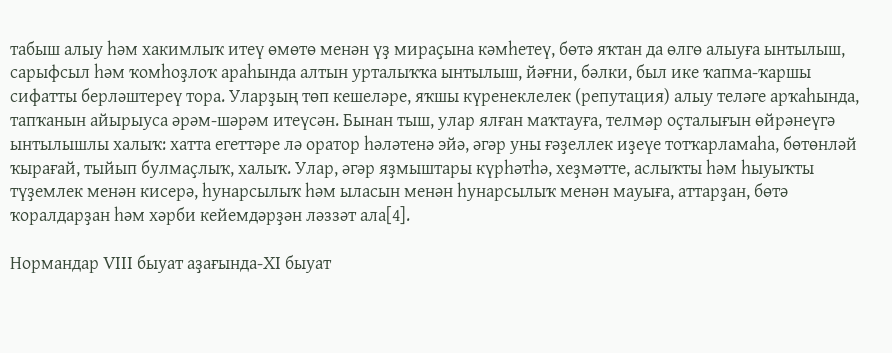табыш алыу һәм хакимлыҡ итеү өмөтө менән үҙ мираҫына кәмһетеү, бөтә яҡтан да өлгө алыуға ынтылыш, сарыфсыл һәм ҡомһоҙлоҡ араһында алтын урталыҡҡа ынтылыш, йәғни, бәлки, был ике ҡапма-ҡаршы сифатты берләштереү тора. Уларҙың төп кешеләре, яҡшы күренеклелек (репутация) алыу теләге арҡаһында, тапҡанын айырыуса әрәм-шәрәм итеүсән. Бынан тыш, улар ялған маҡтауға, телмәр оҫталығын өйрәнеүгә ынтылышлы халыҡ: хатта егеттәре лә оратор һәләтенә эйә, әгәр уны ғәҙеллек иҙеүе тотҡарламаһа, бөтөнләй ҡырағай, тыйып булмаҫлыҡ, халыҡ. Улар, әгәр яҙмыштары күрһәтһә, хеҙмәтте, аслыҡты һәм һыуыҡты түҙемлек менән кисерә, һунарсылыҡ һәм ыласын менән һунарсылыҡ менән мауыға, аттарҙан, бөтә ҡоралдарҙан һәм хәрби кейемдәрҙән ләззәт ала[4].

Нормандар VIII быуат аҙағында-XI быуат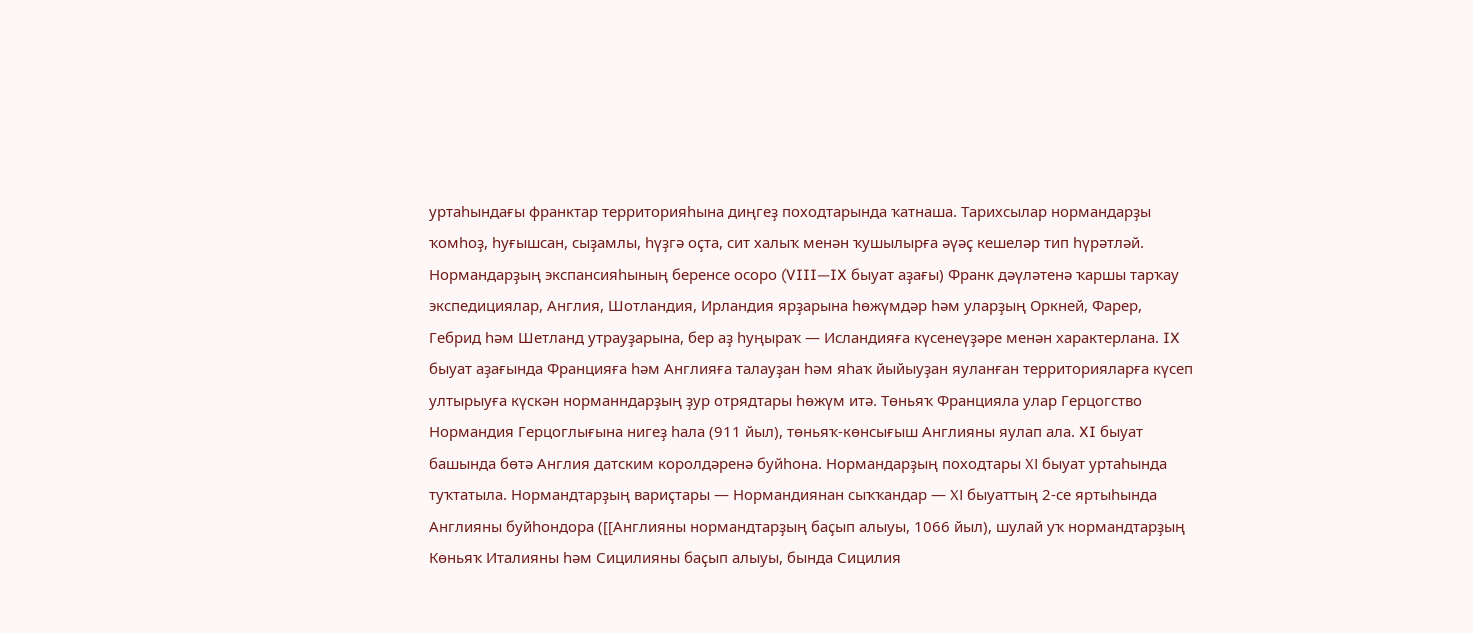уртаһындағы франктар территорияһына диңгеҙ походтарында ҡатнаша. Тарихсылар нормандарҙы ҡомһоҙ, һуғышсан, сыҙамлы, һүҙгә оҫта, сит халыҡ менән ҡушылырға әүәҫ кешеләр тип һүрәтләй. Нормандарҙың экспансияһының беренсе осоро (VIII—IX быуат аҙағы) Франк дәүләтенә ҡаршы тарҡау экспедициялар, Англия, Шотландия, Ирландия ярҙарына һөжүмдәр һәм уларҙың Оркней, Фарер, Гебрид һәм Шетланд утрауҙарына, бер аҙ һуңыраҡ — Исландияға күсенеүҙәре менән характерлана. IX быуат аҙағында Францияға һәм Англияға талауҙан һәм яһаҡ йыйыуҙан яуланған территорияларға күсеп ултырыуға күскән норманндарҙың ҙур отрядтары һөжүм итә. Төньяҡ Францияла улар Герцогство Нормандия Герцоглығына нигеҙ һала (911 йыл), төньяҡ-көнсығыш Англияны яулап ала. XI быуат башында бөтә Англия датским королдәренә буйһона. Нормандарҙың походтары ΧΙ быуат уртаһында туҡтатыла. Нормандтарҙың вариҫтары — Нормандиянан сыҡҡандар — ΧΙ быуаттың 2-се яртыһында Англияны буйһондора ([[Англияны нормандтарҙың баҫып алыуы, 1066 йыл), шулай уҡ нормандтарҙың Көньяҡ Италияны һәм Сицилияны баҫып алыуы, бында Сицилия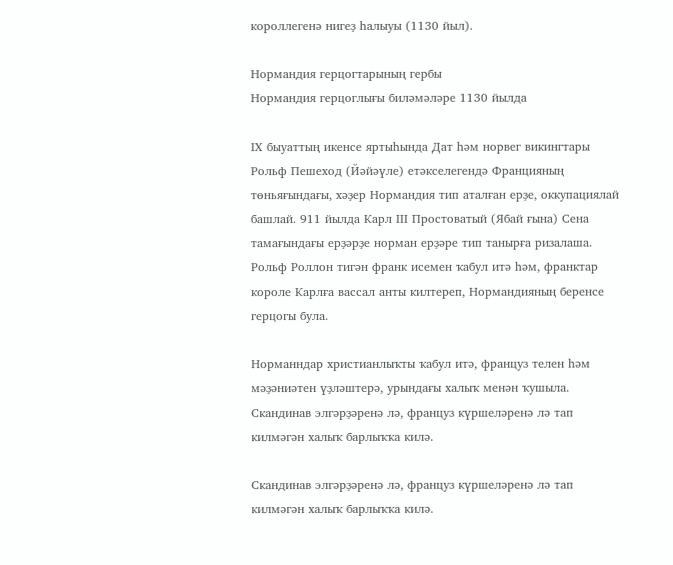короллегенә нигеҙ һалыуы (1130 йыл).

Нормандия герцогтарының гербы
Нормандия герцоглығы биләмәләре 1130 йылда

IX быуаттың икенсе яртыһында Дат һәм норвег викингтары Рольф Пешеход (Йәйәүле) етәкселегендә Францияның төньяғындағы, хәҙер Нормандия тип аталған ерҙе, оккупациялай башлай. 911 йылда Карл III Простоватый (Ябай ғына) Сена тамағындағы ерҙәрҙе норман ерҙәре тип танырға ризалаша. Рольф Роллон тигән франк исемен ҡабул итә һәм, франктар короле Карлға вассал анты килтереп, Нормандияның беренсе герцогы була.

Норманндар христианлыҡты ҡабул итә, француз телен һәм мәҙәниәтен үҙләштерә, урындағы халыҡ менән ҡушыла. Скандинав элгәрҙәренә лә, француз күршеләренә лә тап килмәгән халыҡ барлыҡҡа килә.

Скандинав элгәрҙәренә лә, француз күршеләренә лә тап килмәгән халыҡ барлыҡҡа килә.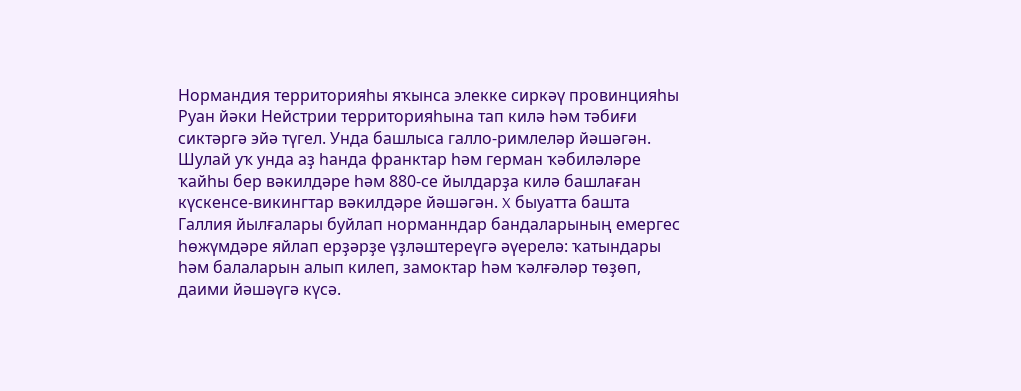Нормандия территорияһы яҡынса элекке сиркәү провинцияһы Руан йәки Нейстрии территорияһына тап килә һәм тәбиғи сиктәргә эйә түгел. Унда башлыса галло-римлеләр йәшәгән. Шулай уҡ унда аҙ һанда франктар һәм герман ҡәбиләләре ҡайһы бер вәкилдәре һәм 880-се йылдарҙа килә башлаған күскенсе-викингтар вәкилдәре йәшәгән. X быуатта башта Галлия йылғалары буйлап норманндар бандаларының емергес һөжүмдәре яйлап ерҙәрҙе үҙләштереүгә әүерелә: ҡатындары һәм балаларын алып килеп, замоктар һәм ҡәлғәләр төҙөп, даими йәшәүгә күсә.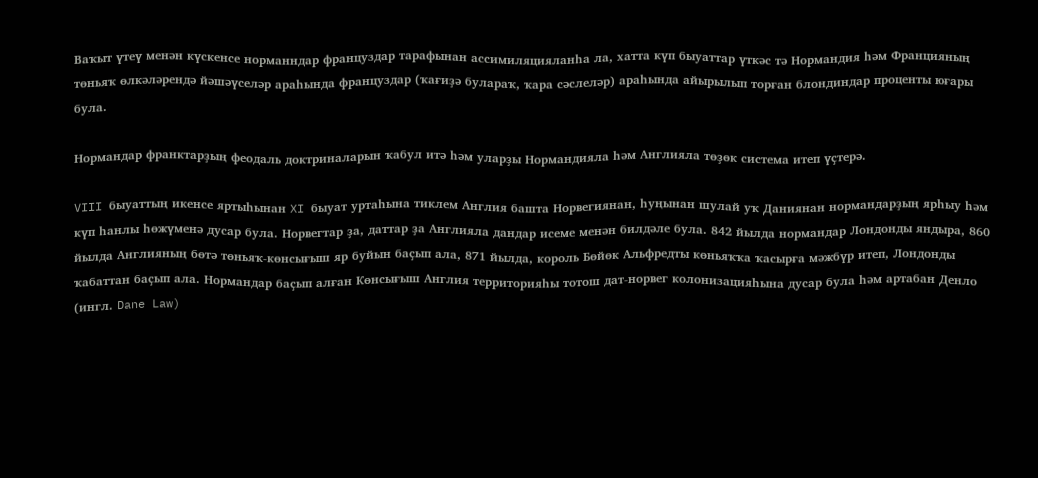Ваҡыт үтеү менән күскенсе норманндар француздар тарафынан ассимиляцияланһа ла, хатта күп быуаттар үткәс тә Нормандия һәм Францияның төньяҡ өлкәләрендә йәшәүселәр араһында француздар (ҡағиҙә булараҡ, ҡара сәслеләр) араһында айырылып торған блондиндар проценты юғары була.

Нормандар франктарҙың феодаль доктриналарын ҡабул итә һәм уларҙы Нормандияла һәм Англияла төҙөк система итеп үҫтерә.

VIII быуаттың икенсе яртыһынан XI быуат уртаһына тиклем Англия башта Норвегиянан, һуңынан шулай уҡ Даниянан нормандарҙың ярһыу һәм күп һанлы һөжүменә дусар була. Норвегтар ҙа, даттар ҙа Англияла дандар исеме менән билдәле була. 842 йылда нормандар Лондонды яндыра, 860 йылда Англияның бөтә төньяҡ-көнсығыш яр буйын баҫып ала, 871 йылда, король Бөйөк Альфредты көньяҡҡа ҡасырға мәжбүр итеп, Лондонды ҡабаттан баҫып ала. Нормандар баҫып алған Көнсығыш Англия территорияһы тотош дат-норвег колонизацияһына дусар була һәм артабан Денло (ингл. Dane Law)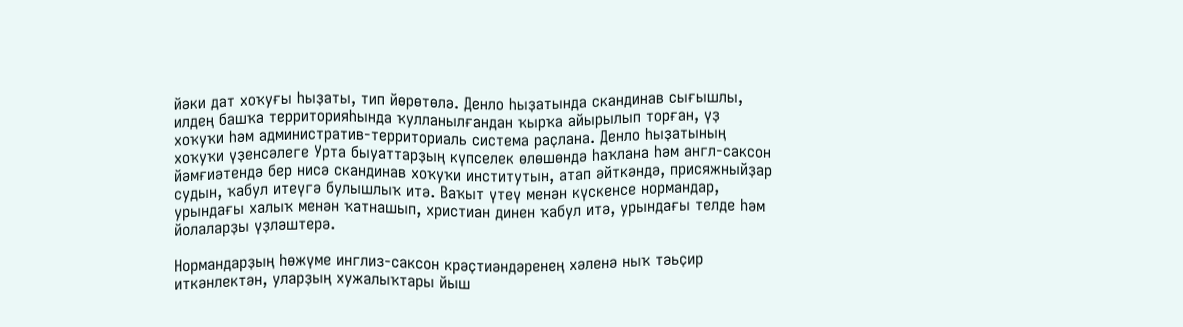йәки дат хоҡуғы һыҙаты, тип йөрөтөлә. Денло һыҙатында скандинав сығышлы, илдең башҡа территорияһында ҡулланылғандан ҡырҡа айырылып торған, үҙ хоҡуҡи һәм административ-территориаль система раҫлана. Денло һыҙатының хоҡуҡи үҙенсәлеге Урта быуаттарҙың күпселек өлөшөндә һаҡлана һәм англ-саксон йәмғиәтендә бер нисә скандинав хоҡуҡи институтын, атап әйткәндә, присяжныйҙар судын, ҡабул итеүгә булышлыҡ итә. Ваҡыт үтеү менән күскенсе нормандар, урындағы халыҡ менән ҡатнашып, христиан динен ҡабул итә, урындағы телде һәм йолаларҙы үҙләштерә.

Нормандарҙың һөжүме инглиз-саксон крәҫтиәндәренең хәленә ныҡ тәьҫир иткәнлектән, уларҙың хужалыҡтары йыш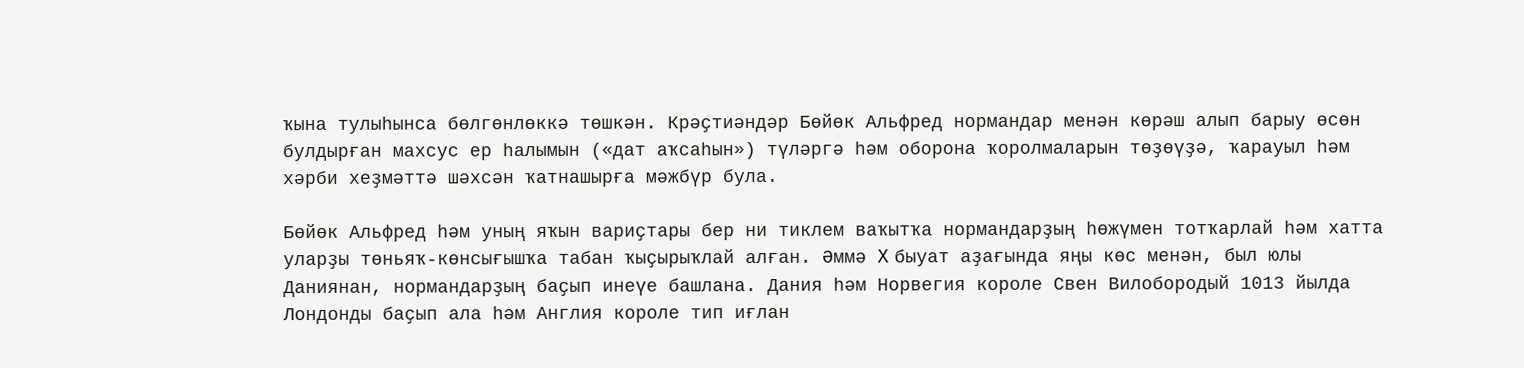ҡына тулыһынса бөлгөнлөккә төшкән. Крәҫтиәндәр Бөйөк Альфред нормандар менән көрәш алып барыу өсөн булдырған махсус ер һалымын («дат аҡсаһын») түләргә һәм оборона ҡоролмаларын төҙөүҙә, ҡарауыл һәм хәрби хеҙмәттә шәхсән ҡатнашырға мәжбүр була.

Бөйөк Альфред һәм уның яҡын вариҫтары бер ни тиклем ваҡытҡа нормандарҙың һөжүмен тотҡарлай һәм хатта уларҙы төньяҡ-көнсығышҡа табан ҡыҫырыҡлай алған. Әммә X быуат аҙағында яңы көс менән, был юлы Даниянан, нормандарҙың баҫып инеүе башлана. Дания һәм Норвегия короле Свен Вилобородый 1013 йылда Лондонды баҫып ала һәм Англия короле тип иғлан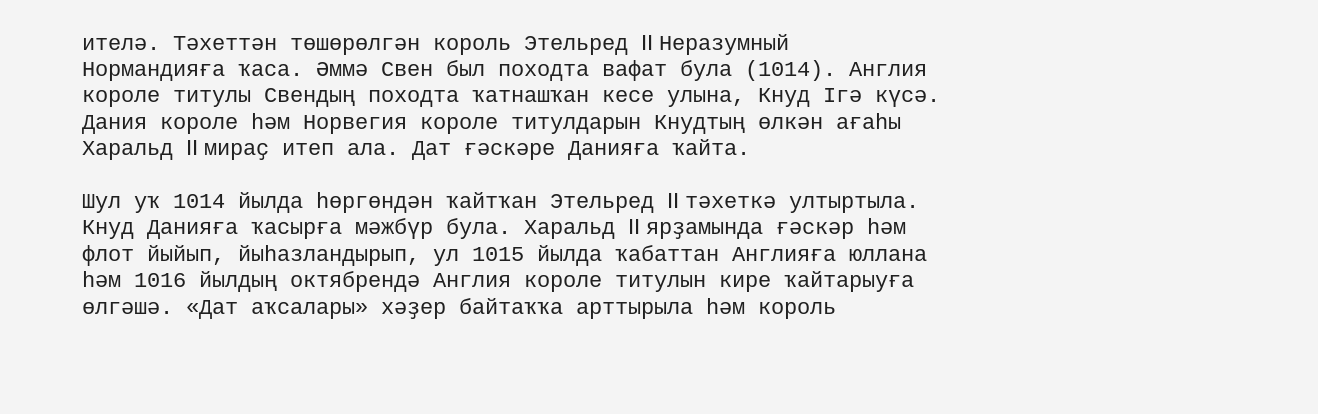ителә. Тәхеттән төшөрөлгән король Этельред II Неразумный Нормандияға ҡаса. Әммә Свен был походта вафат була (1014). Англия короле титулы Свендың походта ҡатнашҡан кесе улына, Кнуд Iгә күсә. Дания короле һәм Норвегия короле титулдарын Кнудтың өлкән ағаһы Харальд II мираҫ итеп ала. Дат ғәскәре Данияға ҡайта.

Шул уҡ 1014 йылда һөргөндән ҡайтҡан Этельред II тәхеткә ултыртыла. Кнуд Данияға ҡасырға мәжбүр була. Харальд II ярҙамында ғәскәр һәм флот йыйып, йыһазландырып, ул 1015 йылда ҡабаттан Англияға юллана һәм 1016 йылдың октябрендә Англия короле титулын кире ҡайтарыуға өлгәшә. «Дат аҡсалары» хәҙер байтаҡҡа арттырыла һәм король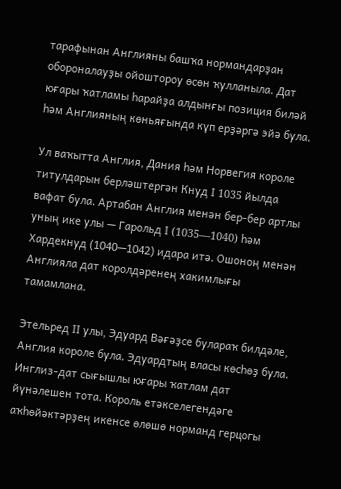тарафынан Англияны башҡа нормандарҙан обороналауҙы ойоштороу өсөн ҡулланыла. Дат юғары ҡатламы һарайҙа алдынғы позиция биләй һәм Англияның көньяғында күп ерҙәргә эйә була.

Ул ваҡытта Англия, Дания һәм Норвегия короле титулдарын берләштергән Кнуд I 1035 йылда вафат була. Артабан Англия менән бер-бер артлы уның ике улы — Гарольд I (1035—1040) һәм Хардекнуд (1040—1042) идара итә. Ошоноң менән Англияла дат королдәренең хакимлығы тамамлана.

Этельред II улы, Эдуард Вәғәҙсе булараҡ билдәле, Англия короле була. Эдуардтың власы көсһөҙ була. Инглиз-дат сығышлы юғары ҡатлам дат йүнәлешен тота. Король етәкселегендәге аҡһөйәктәрҙең икенсе өлөшө норманд герцогы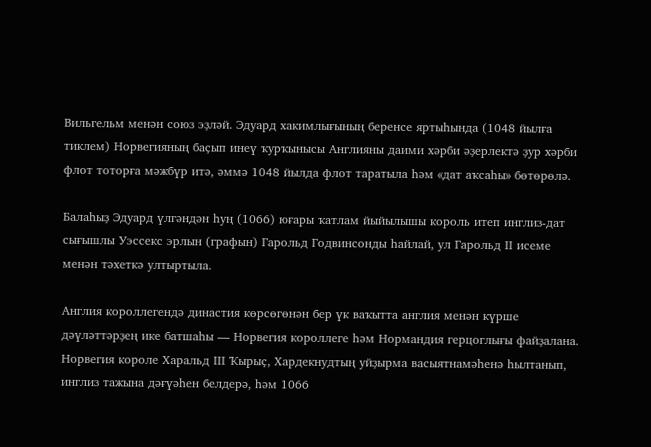Вильгельм менән союз эҙләй. Эдуард хакимлығының беренсе яртыһында (1048 йылға тиклем) Норвегияның баҫып инеү ҡурҡынысы Англияны даими хәрби әҙерлектә ҙур хәрби флот тоторға мәжбүр итә, әммә 1048 йылда флот таратыла һәм «дат аҡсаһы» бөтөрөлә.

Балаһыҙ Эдуард үлгәндән һуң (1066) юғары ҡатлам йыйылышы король итеп инглиз-дат сығышлы Уэссекс эрлын (графын) Гарольд Годвинсонды һайлай, ул Гарольд II исеме менән тәхеткә ултыртыла.

Англия короллегендә династия көрсөгөнән бер үк ваҡытта англия менән күрше дәүләттәрҙең ике батшаһы — Норвегия короллеге һәм Нормандия герцоглығы файҙалана. Норвегия короле Харальд III Ҡырыҫ, Хардекнудтың уйҙырма васыятнамәһенә һылтанып, инглиз тажына дәғүәһен белдерә, һәм 1066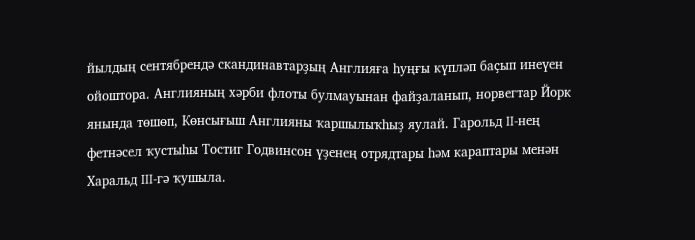йылдың сентябрендә скандинавтарҙың Англияға һуңғы күпләп баҫып инеүен ойоштора. Англияның хәрби флоты булмауынан файҙаланып, норвегтар Йорк янында төшөп, Көнсығыш Англияны ҡаршылыҡһыҙ яулай. Гарольд II-нең фетнәсел ҡустыһы Тостиг Годвинсон үҙенең отрядтары һәм караптары менән Харальд III-гә ҡушыла.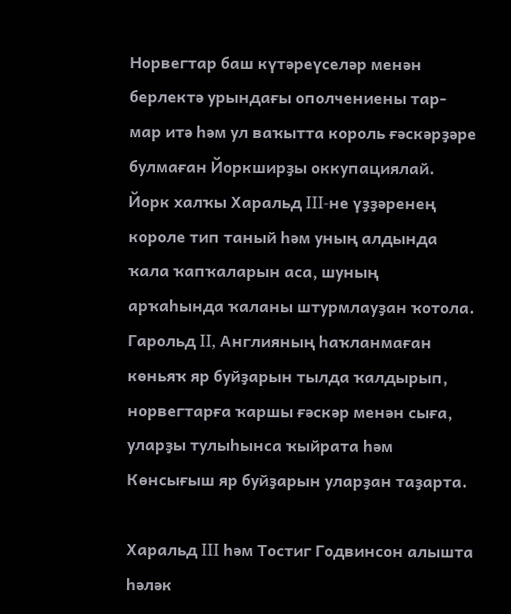Норвегтар баш күтәреүселәр менән берлектә урындағы ополчениены тар-мар итә һәм ул ваҡытта король ғәскәрҙәре булмаған Йоркширҙы оккупациялай. Йорк халҡы Харальд III-не үҙҙәренең короле тип таный һәм уның алдында ҡала ҡапҡаларын аса, шуның арҡаһында ҡаланы штурмлауҙан ҡотола. Гарольд II, Англияның һаҡланмаған көньяҡ яр буйҙарын тылда ҡалдырып, норвегтарға ҡаршы ғәскәр менән сыға, уларҙы тулыһынса ҡыйрата һәм Көнсығыш яр буйҙарын уларҙан таҙарта.

Харальд III һәм Тостиг Годвинсон алышта һәләк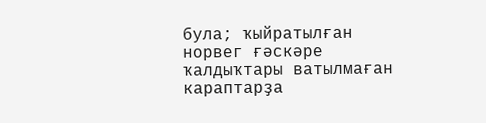була; ҡыйратылған норвег ғәскәре ҡалдыҡтары ватылмаған караптарҙа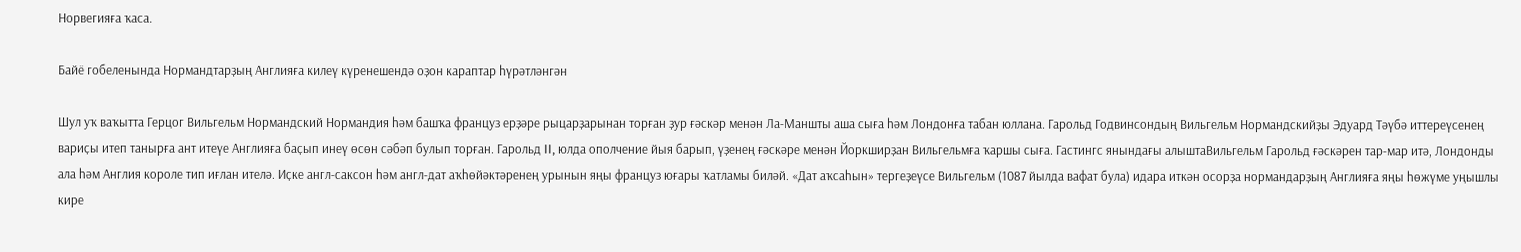Норвегияға ҡаса.

Байё гобеленында Нормандтарҙың Англияға килеү күренешендә оҙон караптар һүрәтләнгән

Шул уҡ ваҡытта Герцог Вильгельм Нормандский Нормандия һәм башҡа француз ерҙәре рыцарҙарынан торған ҙур ғәскәр менән Ла-Маншты аша сыға һәм Лондонға табан юллана. Гарольд Годвинсондың Вильгельм Нормандскийҙы Эдуард Тәүбә иттереүсенең вариҫы итеп танырға ант итеүе Англияға баҫып инеү өсөн сәбәп булып торған. Гарольд II, юлда ополчение йыя барып, үҙенең ғәскәре менән Йоркширҙан Вильгельмға ҡаршы сыға. Гастингс янындағы алыштаВильгельм Гарольд ғәскәрен тар-мар итә, Лондонды ала һәм Англия короле тип иғлан ителә. Иҫке англ-саксон һәм англ-дат аҡһөйәктәренең урынын яңы француз юғары ҡатламы биләй. «Дат аҡсаһын» тергеҙеүсе Вильгельм (1087 йылда вафат була) идара иткән осорҙа нормандарҙың Англияға яңы һөжүме уңышлы кире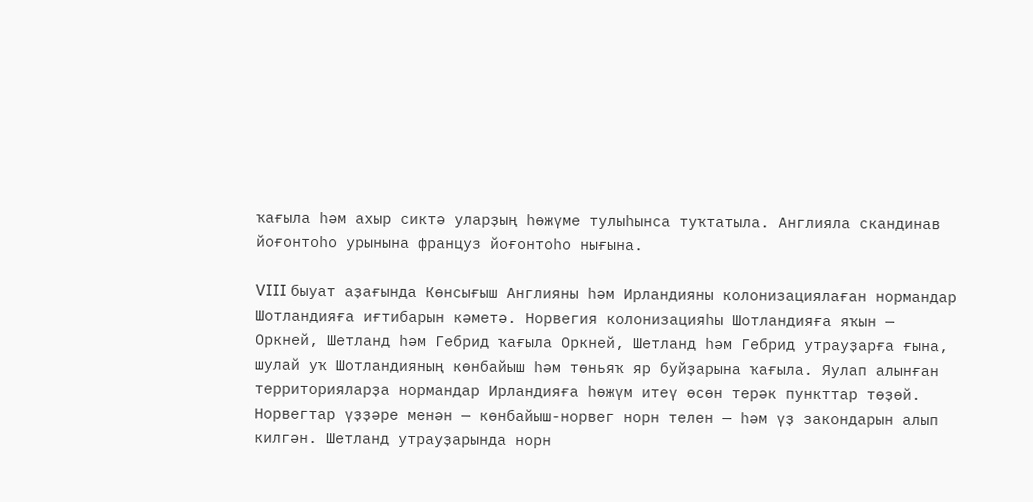ҡағыла һәм ахыр сиктә уларҙың һөжүме тулыһынса туҡтатыла. Англияла скандинав йоғонтоһо урынына француз йоғонтоһо нығына.

VIII быуат аҙағында Көнсығыш Англияны һәм Ирландияны колонизациялаған нормандар Шотландияға иғтибарын кәметә. Норвегия колонизацияһы Шотландияға яҡын — Оркней, Шетланд һәм Гебрид ҡағыла Оркней, Шетланд һәм Гебрид утрауҙарға ғына, шулай уҡ Шотландияның көнбайыш һәм төньяҡ яр буйҙарына ҡағыла. Яулап алынған территорияларҙа нормандар Ирландияға һөжүм итеү өсөн терәк пункттар төҙөй. Норвегтар үҙҙәре менән — көнбайыш-норвег норн телен — һәм үҙ закондарын алып килгән. Шетланд утрауҙарында норн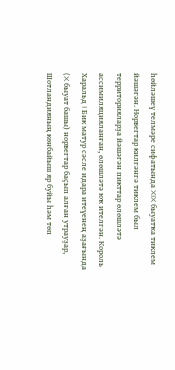һөйләшеү телмәре сифатында XIX быуатҡа тиклем йәшәгән. Норвегтар килгәнгә тиклем был территорияларҙа йәшәгән пикттар өлөшләтә ассимиляцияланған, өлөшләтә юҡ ителгән. Король Харальд I Бик матур сәсле идара итеүенең аҙағында (X быуат башы) норвегтар баҫып алған утрауҙар, Шотландияның көнбайыш яр буйы һәм төп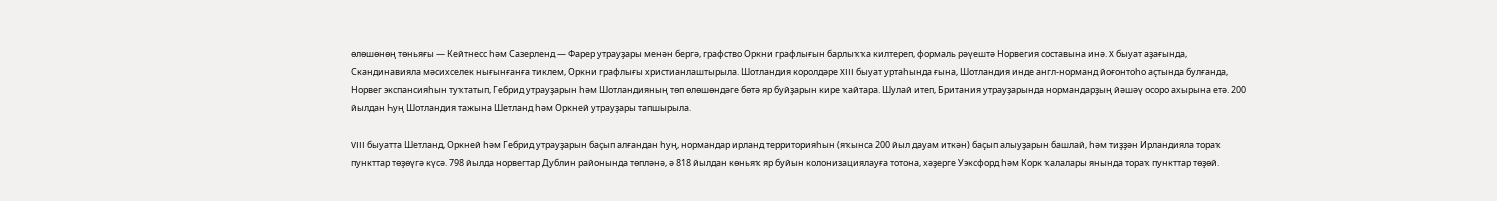өлөшөнөң төньяғы — Кейтнесс һәм Сазерленд — Фарер утрауҙары менән бергә, графство Оркни графлығын барлыҡҡа килтереп, формаль рәүештә Норвегия составына инә. X быуат аҙағында, Скандинавияла мәсихселек нығынғанға тиклем, Оркни графлығы христианлаштырыла. Шотландия королдәре XIII быуат уртаһында ғына, Шотландия инде англ-норманд йоғонтоһо аҫтында булғанда, Норвег экспансияһын туҡтатып, Гебрид утрауҙарын һәм Шотландияның төп өлөшөндәге бөтә яр буйҙарын кире ҡайтара. Шулай итеп, Британия утрауҙарында нормандарҙың йәшәү осоро ахырына етә. 200 йылдан Һуң Шотландия тажына Шетланд һәм Оркней утрауҙары тапшырыла.

VIII быуатта Шетланд, Оркней һәм Гебрид утрауҙарын баҫып алғандан һуң, нормандар ирланд территорияһын (яҡынса 200 йыл дауам иткән) баҫып алыуҙарын башлай, һәм тиҙҙән Ирландияла тораҡ пункттар төҙөүгә күсә. 798 йылда норвегтар Дублин районында төпләнә, ә 818 йылдан көньяҡ яр буйын колонизациялауға тотона, хәҙерге Уэксфорд һәм Корк ҡалалары янында тораҡ пункттар төҙөй.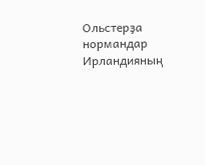Ольстерҙа нормандар Ирландияның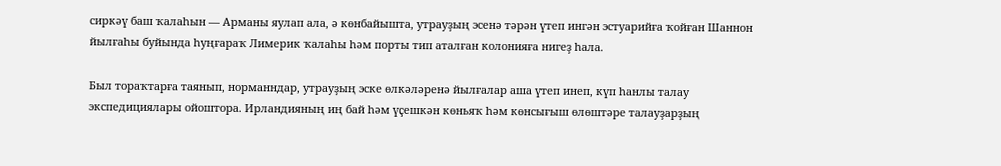сиркәү баш ҡалаһын — Арманы яулап ала, ә көнбайышта, утрауҙың эсенә тәрән үтеп ингән эстуарийға ҡойған Шаннон йылғаһы буйында һуңғараҡ Лимерик ҡалаһы һәм порты тип аталған колонияға нигеҙ һала.

Был тораҡтарға таянып, норманндар, утрауҙың эске өлкәләренә йылғалар аша үтеп инеп, күп һанлы талау экспедициялары ойоштора. Ирландияның иң бай һәм үҫешкән көньяҡ һәм көнсығыш өлөштәре талауҙарҙың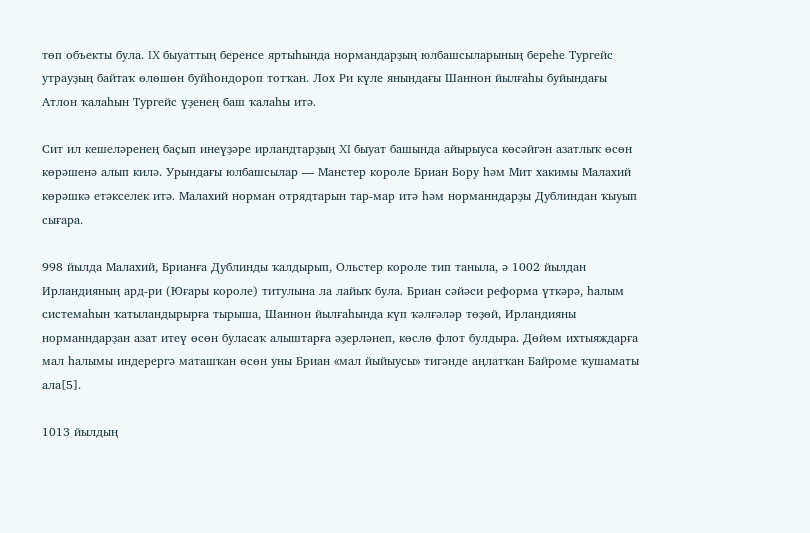төп объекты була. IX быуаттың беренсе яртыһында нормандарҙың юлбашсыларының береһе Тургейс утрауҙың байтаҡ өлөшөн буйһондороп тотҡан. Лох Ри күле янындағы Шаннон йылғаһы буйындағы Атлон ҡалаһын Тургейс үҙенең баш ҡалаһы итә.

Сит ил кешеләренең баҫып инеүҙәре ирландтарҙың XI быуат башында айырыуса көсәйгән азатлыҡ өсөн көрәшенә алып килә. Урындағы юлбашсылар — Манстер короле Бриан Бору һәм Мит хакимы Малахий көрәшкә етәкселек итә. Малахий норман отрядтарын тар-мар итә һәм норманндарҙы Дублиндан ҡыуып сығара.

998 йылда Малахий, Брианға Дублинды ҡалдырып, Ольстер короле тип таныла, ә 1002 йылдан Ирландияның ард-ри (Юғары короле) титулына ла лайыҡ була. Бриан сәйәси реформа үткәрә, һалым системаһын ҡатыландырырға тырыша, Шаннон йылғаһында күп ҡәлғәләр төҙөй, Ирландияны норманндарҙан азат итеү өсөн буласаҡ алыштарға әҙерләнеп, көслө флот булдыра. Дөйөм ихтыяждарға мал һалымы индерергә маташҡан өсөн уны Бриан «мал йыйыусы» тигәнде аңлатҡан Байроме ҡушаматы ала[5].

1013 йылдың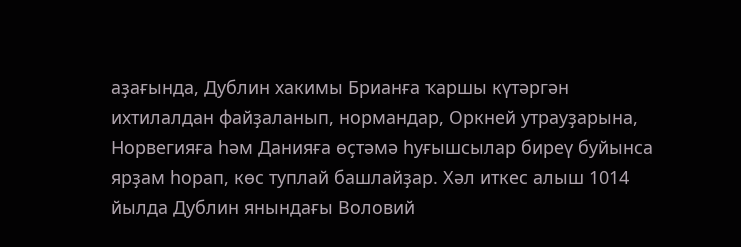аҙағында, Дублин хакимы Брианға ҡаршы күтәргән ихтилалдан файҙаланып, нормандар, Оркней утрауҙарына, Норвегияға һәм Данияға өҫтәмә һуғышсылар биреү буйынса ярҙам һорап, көс туплай башлайҙар. Хәл иткес алыш 1014 йылда Дублин янындағы Воловий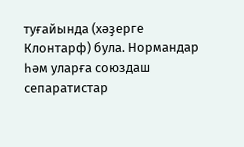туғайында (хәҙерге Клонтарф) була. Нормандар һәм уларға союздаш сепаратистар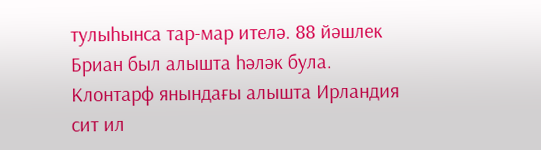тулыһынса тар-мар ителә. 88 йәшлек Бриан был алышта һәләк була. Клонтарф янындағы алышта Ирландия сит ил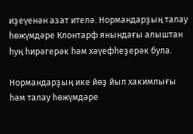иҙеүенән азат ителә. Нормандарҙың талау һөжүмдәре Клонтарф янындағы алыштан һуң һирәгерәк һәм хәүефһеҙерәк була.

Нормандарҙың ике йөҙ йыл хакимлығы һәм талау һөжүмдәре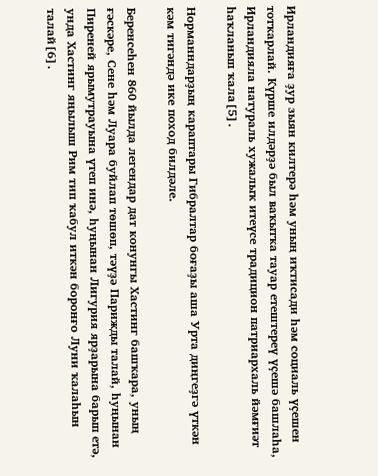Ирландияға ҙур зыян килтерә һәм уның иҡтисади һәм социаль үҫешен тотҡарлай. Күрше илдәрҙә был ваҡытҡа тауар етештереү үҫешә башлаһа, Ирландияла натураль хужалыҡ итеүсе традицион патриархаль йәмғиәт һаҡланып ҡала[5].

Норманндарҙың караптары Гибралтар боғаҙы аша Урта диңгеҙгә үткән кәм тигәндә ике поход билдәле.

Беренсеһен 860 йылда легендар дат конунгы Хастинг башҡара, уның ғәскәре, Сене һәм Луара буйлап төшөп, тәүҙә Парижды талай, һуңынан Пиреней ярымутрауына үтеп инә, һуңынан Лигурия ярҙарына барып етә, унда Хастинг яңылыш Рим тип ҡабул иткән боронғо Луни ҡалаһын талай[6].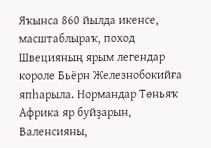Яҡынса 860 йылда икенсе, масштаблыраҡ, поход Швецияның ярым легендар короле Бьёрн Железнобокийға япһарыла. Нормандар Төньяҡ Африка яр буйҙарын, Валенсияны,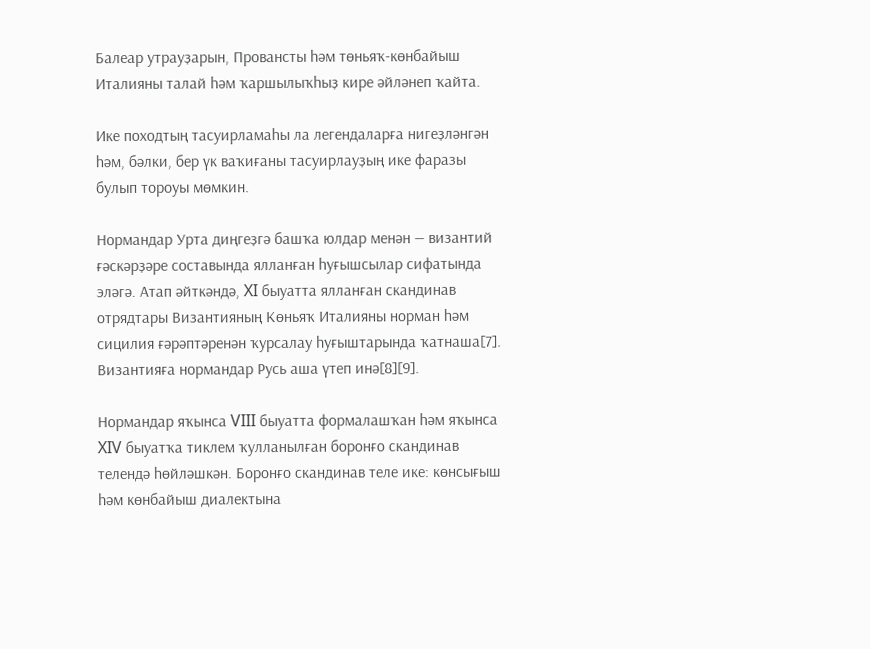Балеар утрауҙарын, Провансты һәм төньяҡ-көнбайыш Италияны талай һәм ҡаршылыҡһыҙ кире әйләнеп ҡайта.

Ике походтың тасуирламаһы ла легендаларға нигеҙләнгән һәм, бәлки, бер үк ваҡиғаны тасуирлауҙың ике фаразы булып тороуы мөмкин.

Нормандар Урта диңгеҙгә башҡа юлдар менән — византий ғәскәрҙәре составында ялланған һуғышсылар сифатында эләгә. Атап әйткәндә, XI быуатта ялланған скандинав отрядтары Византияның Көньяҡ Италияны норман һәм сицилия ғәрәптәренән ҡурсалау һуғыштарында ҡатнаша[7]. Византияға нормандар Русь аша үтеп инә[8][9].

Нормандар яҡынса VIII быуатта формалашҡан һәм яҡынса XIV быуатҡа тиклем ҡулланылған боронғо скандинав телендә һөйләшкән. Боронғо скандинав теле ике: көнсығыш һәм көнбайыш диалектына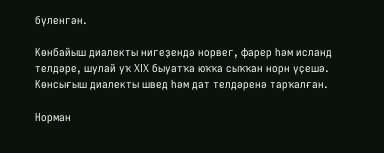бүленгән.

Көнбайыш диалекты нигеҙендә норвег, фарер һәм исланд телдәре, шулай уҡ XIX быуатҡа юҡҡа сыҡҡан норн үҫешә. Көнсығыш диалекты швед һәм дат телдәренә тарҡалған.

Норман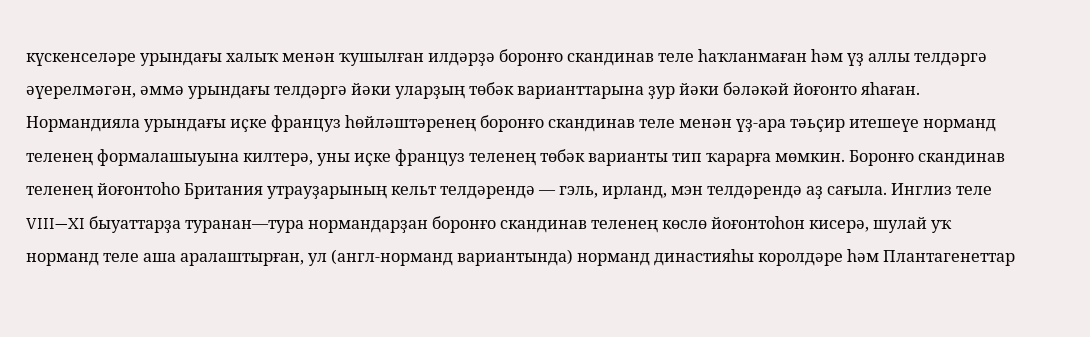күскенселәре урындағы халыҡ менән ҡушылған илдәрҙә боронғо скандинав теле һаҡланмаған һәм үҙ аллы телдәргә әүерелмәгән, әммә урындағы телдәргә йәки уларҙың төбәк варианттарына ҙур йәки бәләкәй йоғонто яһаған. Нормандияла урындағы иҫке француз һөйләштәренең боронғо скандинав теле менән үҙ-ара тәьҫир итешеүе норманд теленең формалашыуына килтерә, уны иҫке француз теленең төбәк варианты тип ҡарарға мөмкин. Боронғо скандинав теленең йоғонтоһо Британия утрауҙарының кельт телдәрендә — гэль, ирланд, мэн телдәрендә аҙ сағыла. Инглиз теле VIII—XI быуаттарҙа туранан—тура нормандарҙан боронғо скандинав теленең көслө йоғонтоһон кисерә, шулай уҡ норманд теле аша аралаштырған, ул (англ-норманд вариантында) норманд династияһы королдәре һәм Плантагенеттар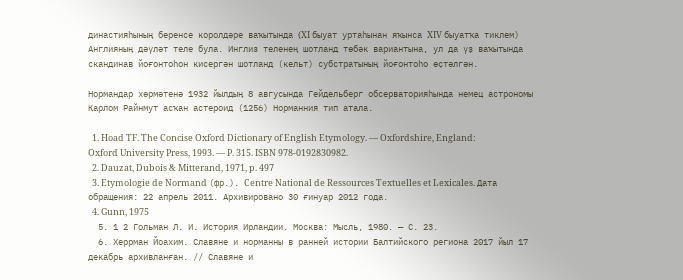династияһының беренсе королдәре ваҡытында (XI быуат уртаһынан яҡынса XIV быуатҡа тиклем) Англияның дәүләт теле була. Инглиз теленең шотланд төбәк вариантына, ул да үҙ ваҡытында скандинав йоғонтоһон кисергән шотланд (кельт) субстратының йоғонтоһо өҫтәлгән.

Нормандар хөрмәтенә 1932 йылдың 8 авгусында Гейдельберг обсерваторияһында немец астрономы Карлом Райнмут асҡан астероид (1256) Норманния тип атала.

  1. Hoad TF. The Concise Oxford Dictionary of English Etymology. — Oxfordshire, England: Oxford University Press, 1993. — P. 315. ISBN 978-0192830982.
  2. Dauzat, Dubois & Mitterand, 1971, p. 497
  3. Etymologie de Normand (фр.). Centre National de Ressources Textuelles et Lexicales. Дата обращения: 22 апрель 2011. Архивировано 30 ғинуар 2012 года.
  4. Gunn, 1975
  5. 1 2 Гольман Л. И. История Ирландии. Москва: Мысль, 1980. — С. 23.
  6. Херрман Йоахим. Славяне и норманны в ранней истории Балтийского региона 2017 йыл 17 декабрь архивланған. // Славяне и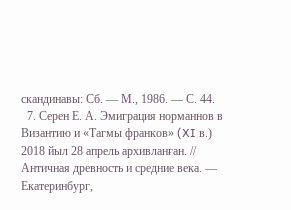скандинавы: Сб. — М., 1986. — С. 44.
  7. Серен Е. А. Эмиграция норманнов в Византию и «Тагмы франков» (XI в.) 2018 йыл 28 апрель архивланған. // Античная древность и средние века. — Екатеринбург,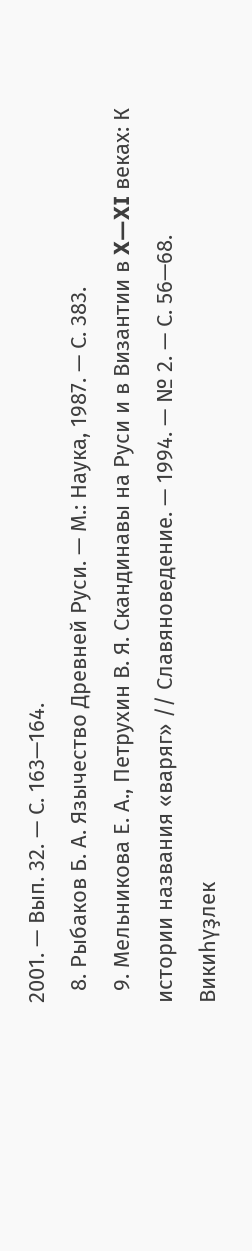2001. — Вып. 32. — С. 163—164.
  8. Рыбаков Б. А. Язычество Древней Руси. — М.: Наука, 1987. — С. 383.
  9. Мельникова Е. А., Петрухин В. Я. Скандинавы на Руси и в Византии в X—XI веках: К истории названия «варяг» // Славяноведение. — 1994. — № 2. — С. 56—68.
Викиһүҙлек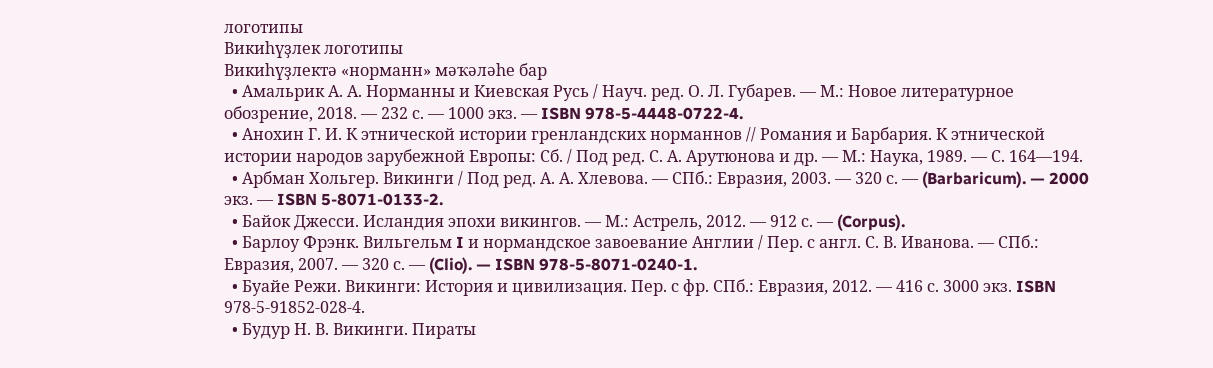логотипы
Викиһүҙлек логотипы
Викиһүҙлектә «норманн» мәҡәләһе бар
  • Амальрик А. А. Норманны и Киевская Русь / Науч. ред. О. Л. Губарев. — М.: Новое литературное обозрение, 2018. — 232 с. — 1000 экз. — ISBN 978-5-4448-0722-4.
  • Анохин Г. И. К этнической истории гренландских норманнов // Романия и Барбария. К этнической истории народов зарубежной Европы: Сб. / Под ред. С. А. Арутюнова и др. — М.: Наука, 1989. — С. 164—194.
  • Арбман Хольгер. Викинги / Под ред. А. А. Хлевова. — СПб.: Евразия, 2003. — 320 с. — (Barbaricum). — 2000 экз. — ISBN 5-8071-0133-2.
  • Байок Джесси. Исландия эпохи викингов. — М.: Астрель, 2012. — 912 с. — (Corpus).
  • Барлоу Фрэнк. Вильгельм I и нормандское завоевание Англии / Пер. с англ. С. В. Иванова. — СПб.: Евразия, 2007. — 320 с. — (Clio). — ISBN 978-5-8071-0240-1.
  • Буайе Режи. Викинги: История и цивилизация. Пер. с фр. СПб.: Евразия, 2012. — 416 с. 3000 экз. ISBN 978-5-91852-028-4.
  • Будур Н. В. Викинги. Пираты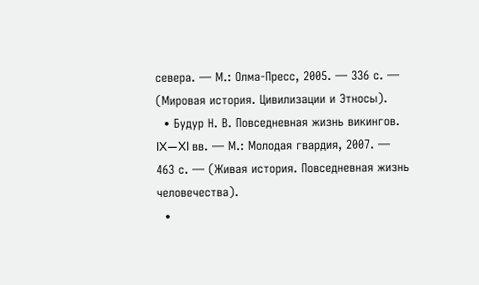севера. — М.: Олма-Пресс, 2005. — 336 с. — (Мировая история. Цивилизации и Этносы).
  • Будур Н. В. Повседневная жизнь викингов. IX—XI вв. — М.: Молодая гвардия, 2007. — 463 с. — (Живая история. Повседневная жизнь человечества).
  •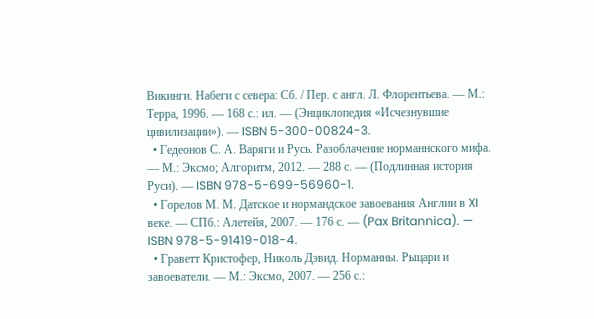Викинги. Набеги с севера: Сб. / Пер. с англ. Л. Флорентьева. — М.: Терра, 1996. — 168 с.: ил. — (Энциклопедия «Исчезнувшие цивилизации»). — ISBN 5-300-00824-3.
  • Гедеонов С. А. Варяги и Русь. Разоблачение норманнского мифа. — М.: Эксмо; Алгоритм, 2012. — 288 с. — (Подлинная история Руси). — ISBN 978-5-699-56960-1.
  • Горелов М. М. Датское и нормандское завоевания Англии в XI веке. — СПб.: Алетейя, 2007. — 176 с. — (Pax Britannica). — ISBN 978-5-91419-018-4.
  • Граветт Кристофер, Николь Дэвид. Норманны. Рыцари и завоеватели. — М.: Эксмо, 2007. — 256 с.: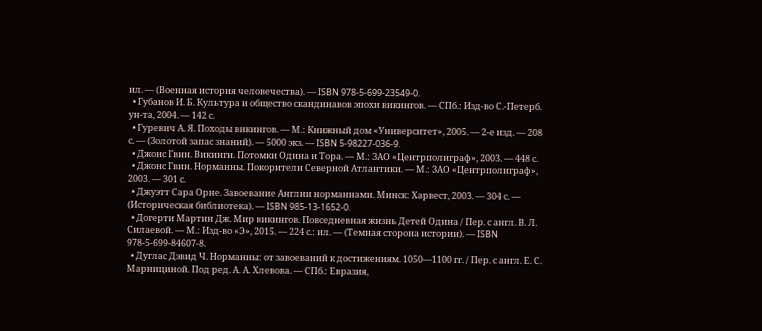ил. — (Военная история человечества). — ISBN 978-5-699-23549-0.
  • Губанов И. Б. Культура и общество скандинавов эпохи викингов. — СПб.: Изд-во С.-Петерб. ун-та, 2004. — 142 с.
  • Гуревич А. Я. Походы викингов. — М.: Книжный дом «Университет», 2005. — 2-е изд. — 208 с. — (Золотой запас знаний). — 5000 экз. — ISBN 5-98227-036-9.
  • Джонс Гвин. Викинги. Потомки Одина и Тора. — М.: ЗАО «Центрполиграф», 2003. — 448 с.
  • Джонс Гвин. Норманны. Покорители Северной Атлантики. — М.: ЗАО «Центрполиграф», 2003. — 301 с.
  • Джуэтт Сара Орне. Завоевание Англии норманнами. Минск: Харвест, 2003. — 304 с. — (Историческая библиотека). — ISBN 985-13-1652-0.
  • Догерти Мартин Дж. Мир викингов. Повседневная жизнь Детей Одина / Пер. с англ. В. Л. Силаевой. — М.: Изд-во «Э», 2015. — 224 с.: ил. — (Темная сторона истории). — ISBN 978-5-699-84607-8.
  • Дуглас Дэвид Ч. Норманны: от завоеваний к достижениям. 1050—1100 гг. / Пер. с англ. Е. С. Марнициной. Под ред. А. А. Хлевова. — СПб.: Евразия,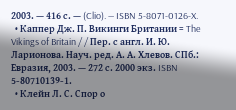2003. — 416 с. — (Clio). — ISBN 5-8071-0126-X.
  • Каппер Дж. П. Викинги Британии = The Vikings of Britain / / Пер. с англ. И. Ю. Ларионова. Науч. ред. А. А. Хлевов. СПб.: Евразия, 2003. — 272 с. 2000 экз. ISBN 5-80710139-1.
  • Клейн Л. С. Спор о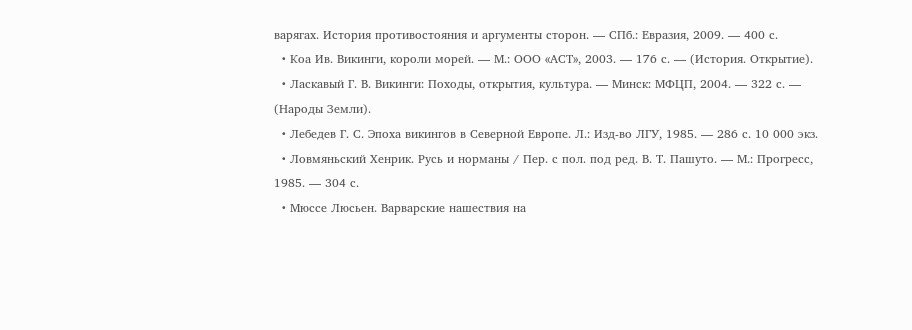варягах. История противостояния и аргументы сторон. — СПб.: Евразия, 2009. — 400 с.
  • Коа Ив. Викинги, короли морей. — М.: ООО «АСТ», 2003. — 176 с. — (История. Открытие).
  • Ласкавый Г. В. Викинги: Походы, открытия, культура. — Минск: МФЦП, 2004. — 322 с. — (Народы Земли).
  • Лебедев Г. С. Эпоха викингов в Северной Европе. Л.: Изд-во ЛГУ, 1985. — 286 с. 10 000 экз.
  • Ловмяньский Хенрик. Русь и норманы / Пер. с пол. под ред. В. Т. Пашуто. — М.: Прогресс, 1985. — 304 с.
  • Мюссе Люсьен. Варварские нашествия на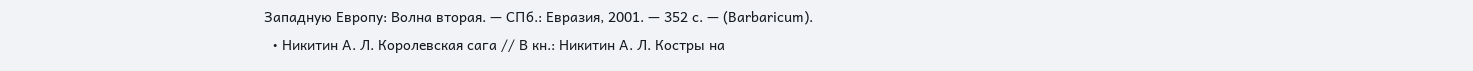Западную Европу: Волна вторая. — СПб.: Евразия, 2001. — 352 с. — (Barbaricum).
  • Никитин А. Л. Королевская сага // В кн.: Никитин А. Л. Костры на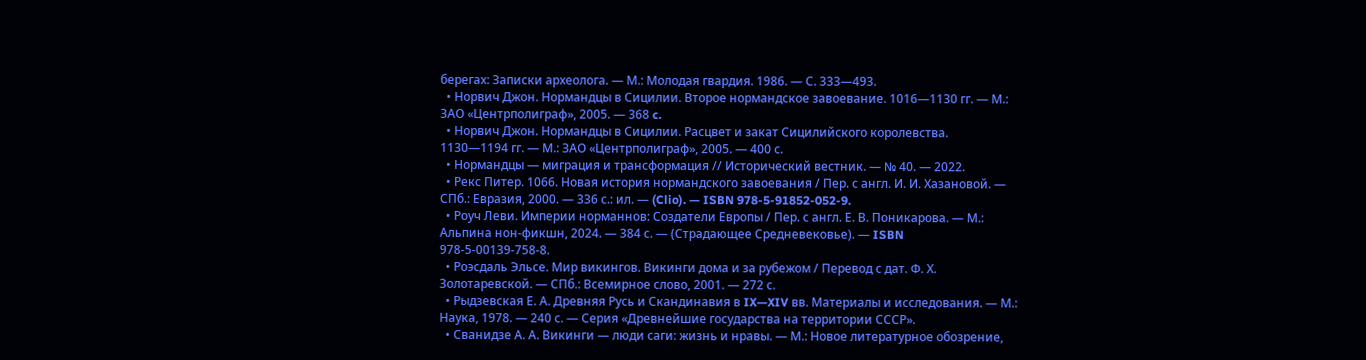берегах: Записки археолога. — М.: Молодая гвардия. 1986. — С. 333—493.
  • Норвич Джон. Нормандцы в Сицилии. Второе нормандское завоевание. 1016—1130 гг. — М.: ЗАО «Центрполиграф», 2005. — 368 c.
  • Норвич Джон. Нормандцы в Сицилии. Расцвет и закат Сицилийского королевства. 1130—1194 гг. — М.: ЗАО «Центрполиграф», 2005. — 400 с.
  • Нормандцы — миграция и трансформация // Исторический вестник. — № 40. — 2022.
  • Рекс Питер. 1066. Новая история нормандского завоевания / Пер. с англ. И. И. Хазановой. — СПб.: Евразия, 2000. — 336 с.: ил. — (Clio). — ISBN 978-5-91852-052-9.
  • Роуч Леви. Империи норманнов: Создатели Европы / Пер. с англ. Е. В. Поникарова. — М.: Альпина нон-фикшн, 2024. — 384 с. — (Страдающее Средневековье). — ISBN 978-5-00139-758-8.
  • Роэсдаль Эльсе. Мир викингов. Викинги дома и за рубежом / Перевод с дат. Ф. Х. Золотаревской. — СПб.: Всемирное слово, 2001. — 272 с.
  • Рыдзевская Е. А. Древняя Русь и Скандинавия в IX—XIV вв. Материалы и исследования. — М.: Наука, 1978. — 240 с. — Серия «Древнейшие государства на территории СССР».
  • Сванидзе А. А. Викинги — люди саги: жизнь и нравы. — М.: Новое литературное обозрение,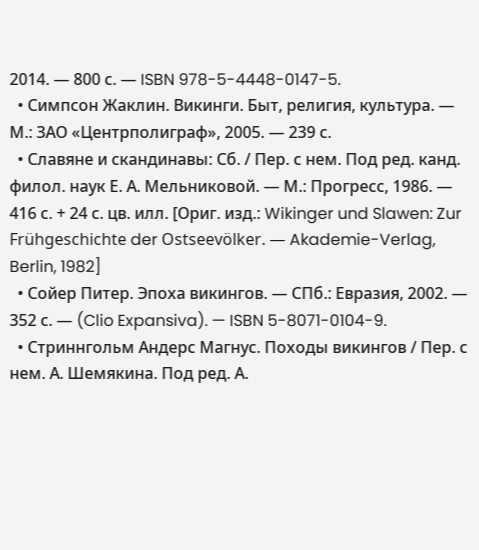2014. — 800 с. — ISBN 978-5-4448-0147-5.
  • Симпсон Жаклин. Викинги. Быт, религия, культура. — М.: ЗАО «Центрполиграф», 2005. — 239 с.
  • Славяне и скандинавы: Сб. / Пер. с нем. Под ред. канд. филол. наук Е. А. Мельниковой. — М.: Прогресс, 1986. — 416 с. + 24 с. цв. илл. [Ориг. изд.: Wikinger und Slawen: Zur Frühgeschichte der Ostseevölker. — Akademie-Verlag, Berlin, 1982]
  • Сойер Питер. Эпоха викингов. — СПб.: Евразия, 2002. — 352 с. — (Clio Expansiva). — ISBN 5-8071-0104-9.
  • Стриннгольм Андерс Магнус. Походы викингов / Пер. с нем. А. Шемякина. Под ред. А.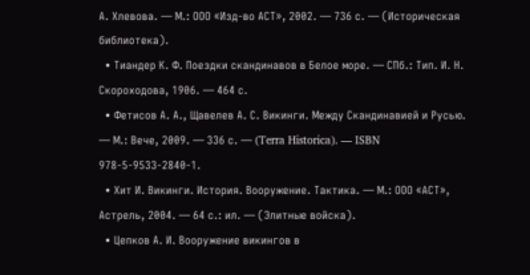А. Хлевова. — М.: ООО «Изд-во АСТ», 2002. — 736 с. — (Историческая библиотека).
  • Тиандер К. Ф. Поездки скандинавов в Белое море. — СПб.: Тип. И. Н. Скороходова, 1906. — 464 с.
  • Фетисов А. А., Щавелев А. С. Викинги. Между Скандинавией и Русью. — М.: Вече, 2009. — 336 с. — (Terra Historica). — ISBN 978-5-9533-2840-1.
  • Хит И. Викинги. История. Вооружение. Тактика. — М.: ООО «АСТ», Астрель, 2004. — 64 с.: ил. — (Элитные войска).
  • Цепков А. И. Вооружение викингов в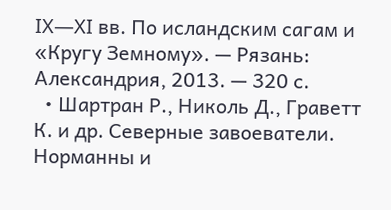IX—XI вв. По исландским сагам и «Кругу Земному». — Рязань: Александрия, 2013. — 320 с.
  • Шартран Р., Николь Д., Граветт К. и др. Северные завоеватели. Норманны и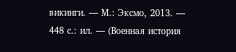викинги. — М.: Эксмо, 2013. — 448 с.: ил. — (Военная история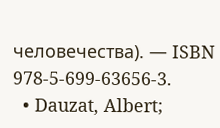человечества). — ISBN 978-5-699-63656-3.
  • Dauzat, Albert;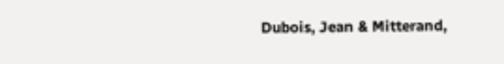Dubois, Jean & Mitterand,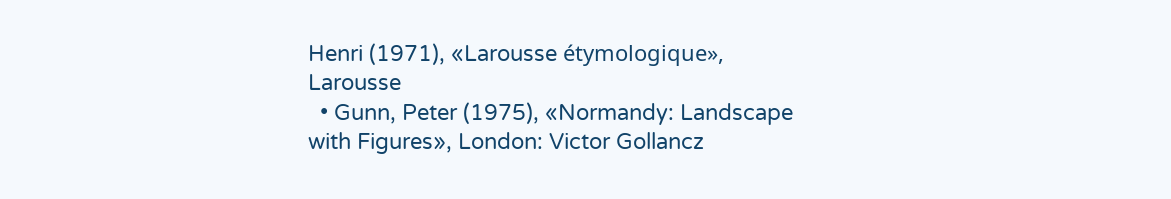Henri (1971), «Larousse étymologique», Larousse
  • Gunn, Peter (1975), «Normandy: Landscape with Figures», London: Victor Gollancz